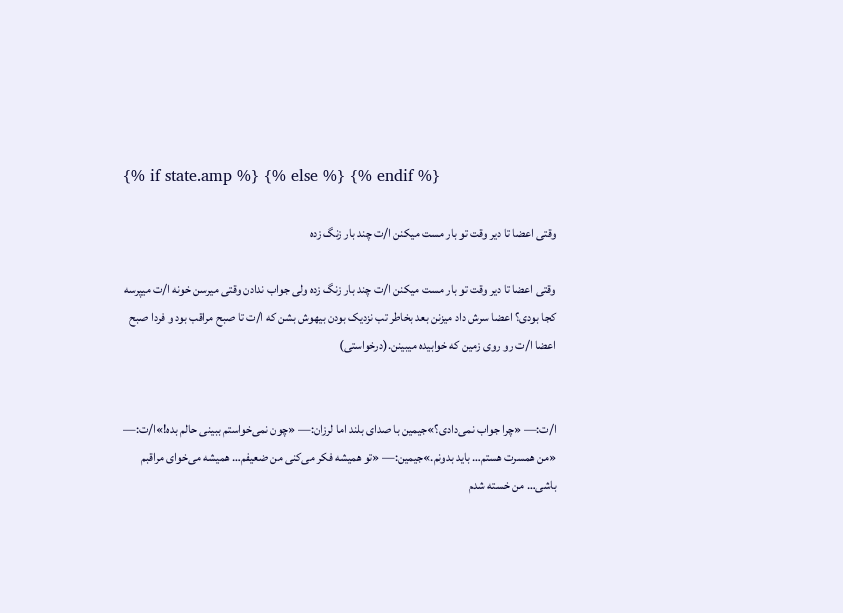{% if state.amp %} {% else %} {% endif %}

وقتی اعضا تا دیر وقت تو بار مست میکنن ا/ت چند بار زنگ زده

وقتی اعضا تا دیر وقت تو بار مست میکنن ا/ت چند بار زنگ زده ولی جواب ندادن وقتی میرسن خونه ا/ت میپرسه کجا بودی؟ اعضا سرش داد میزنن بعد بخاطر تب نزدیک بودن بیهوش بشن که ا/ت تا صبح مراقب بود و فردا صبح اعضا ا/ت رو روی زمین که خوابیده میبینن.(درخواستی)


ا/ت:— «چرا جواب نمی‌دادی؟»جیمین با صدای بلند اما لرزان:— «چون نمی‌خواستم ببینی حالم بده!»ا/ت:— «من همسرت هستم… باید بدونم.»جیمین:— «تو همیشه فکر می‌کنی من ضعیفم… همیشه می‌خوای مراقبم باشی… من خسته شدم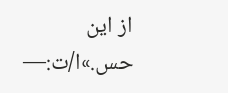از این حس.»ا/ت:—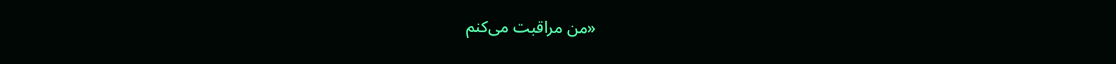«من مراقبت می‌کنم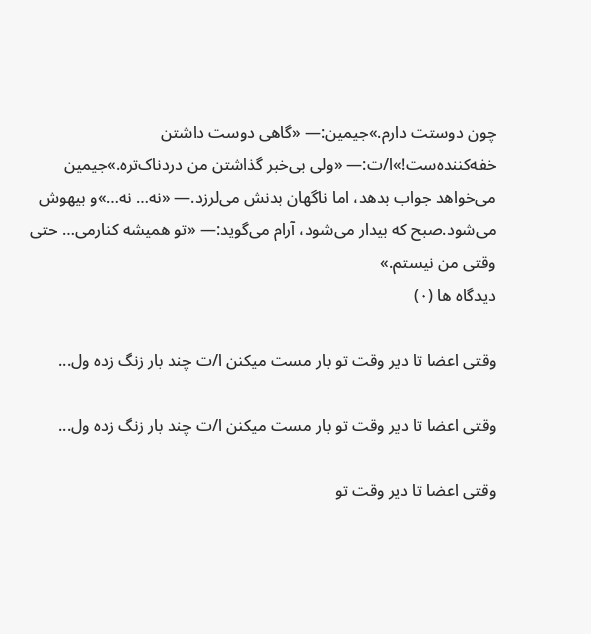چون دوستت دارم.»جیمین:— «گاهی دوست داشتن خفه‌کننده‌ست!»ا/ت:— «ولی بی‌خبر گذاشتن من دردناک‌تره.»جیمین می‌خواهد جواب بدهد، اما ناگهان بدنش می‌لرزد.— «نه… نه…»و بیهوش می‌شود.صبح که بیدار می‌شود، آرام می‌گوید:— «تو همیشه کنارمی… حتی وقتی من نیستم.»
دیدگاه ها (۰)

وقتی اعضا تا دیر وقت تو بار مست میکنن ا/ت چند بار زنگ زده ول...

وقتی اعضا تا دیر وقت تو بار مست میکنن ا/ت چند بار زنگ زده ول...

وقتی اعضا تا دیر وقت تو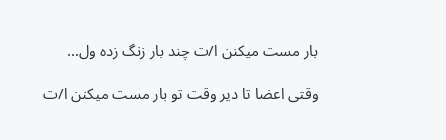بار مست میکنن ا/ت چند بار زنگ زده ول...

وقتی اعضا تا دیر وقت تو بار مست میکنن ا/ت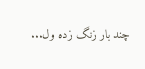چند بار زنگ زده ول...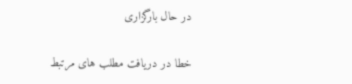در حال بارگزاری

خطا در دریافت مطلب های مرتبط